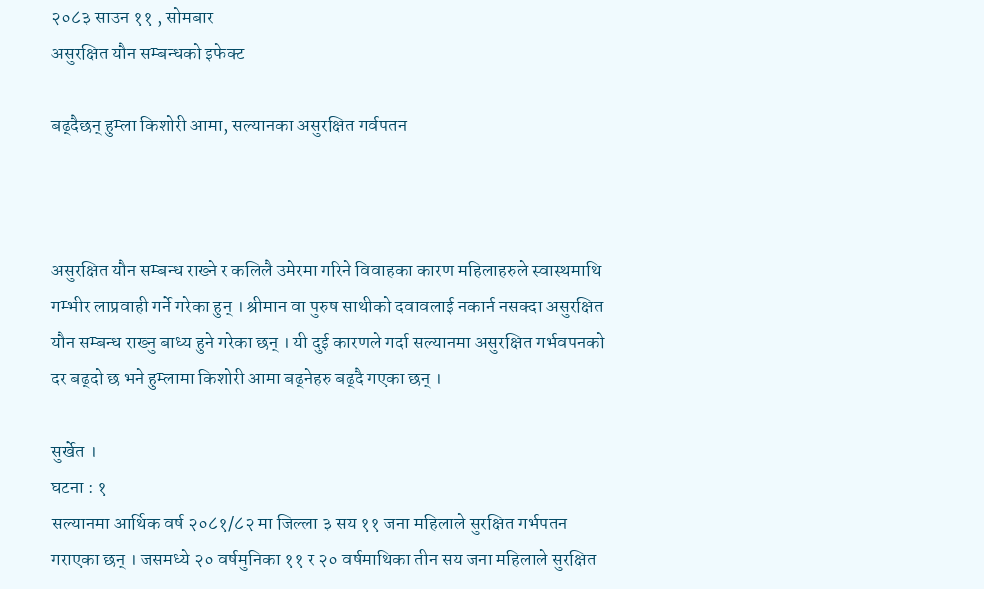२०८३ साउन ११ , सोमबार
असुरक्षित यौन सम्बन्धको इफेक्ट

बढ्दैछन् हुम्ला किशोरी आमा, सल्यानका असुरक्षित गर्वपतन



असुरक्षित यौन सम्बन्ध राख्ने र कलिलै उमेरमा गरिने विवाहका कारण महिलाहरुले स्वास्थमाथि गम्भीर लाप्रवाही गर्ने गरेका हुन् । श्रीमान वा पुरुष साथीको दवावलाई नकार्न नसक्दा असुरक्षित यौन सम्बन्ध राख्नु बाध्य हुने गरेका छन् । यी दुई कारणले गर्दा सल्यानमा असुरक्षित गर्भवपनको दर बढ्दो छ भने हुम्लामा किशोरी आमा बढ्नेहरु बढ्दै गएका छन् ।

सुर्खेत ।
घटना : १
सल्यानमा आर्थिक वर्ष २०८१/८२ मा जिल्ला ३ सय ११ जना महिलाले सुरक्षित गर्भपतन गराएका छन् । जसमध्ये २० वर्षमुनिका ११ र २० वर्षमाथिका तीन सय जना महिलाले सुरक्षित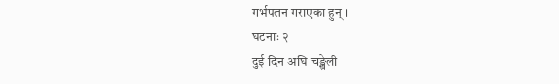गर्भपतन गराएका हुन् ।
घटनाः २
दुई दिन अघि चङ्खेली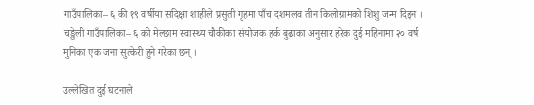गाउँपालिका– ६ की १९ वर्षीया सदिक्षा शाहीले प्रसुती गृहमा पाँच दशमलव तीन किलोग्रामको शिशु जन्म दिइन । चङ्खेली गाउँपालिका– ६ को मेल्छाम स्वास्थ्य चौकीका संयोजक हर्क बुढाका अनुसार हरेक दुई महिनामा २० वर्ष मुनिका एक जना सुत्केरी हुने गरेका छन् ।

उल्लेखित दुई घटनाले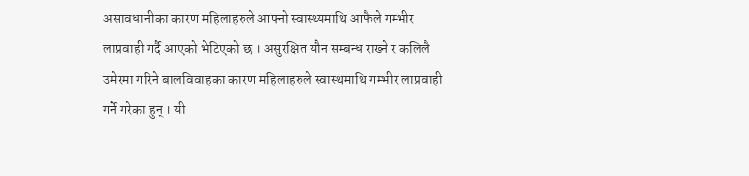असावधानीका कारण महिलाहरुले आफ्नो स्वास्थ्यमाथि आफैले गम्भीर लाप्रवाही गर्दै आएको भेटिएको छ । असुरक्षित यौन सम्बन्ध राख्ने र कलिलै उमेरमा गरिने बालविवाहका कारण महिलाहरुले स्वास्थमाथि गम्भीर लाप्रवाही गर्ने गरेका हुन् । यी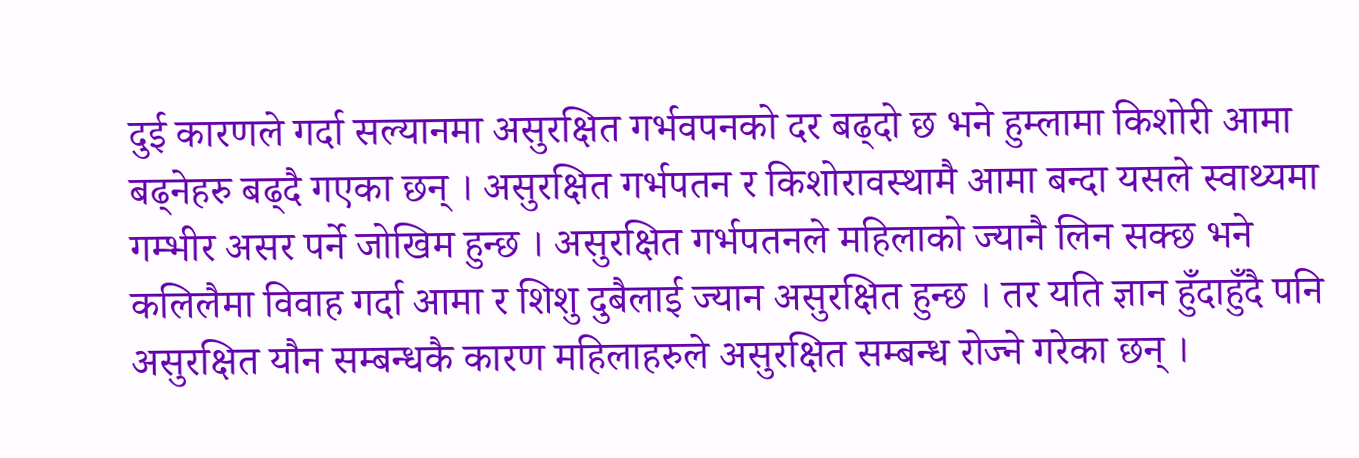दुई कारणले गर्दा सल्यानमा असुरक्षित गर्भवपनको दर बढ्दो छ भने हुम्लामा किशोरी आमा बढ्नेहरु बढ्दै गएका छन् । असुरक्षित गर्भपतन र किशोरावस्थामै आमा बन्दा यसले स्वाथ्यमा गम्भीर असर पर्ने जोखिम हुन्छ । असुरक्षित गर्भपतनले महिलाको ज्यानै लिन सक्छ भने कलिलैमा विवाह गर्दा आमा र शिशु दुबैलाई ज्यान असुरक्षित हुन्छ । तर यति ज्ञान हुँदाहुँदै पनि असुरक्षित यौन सम्बन्धकै कारण महिलाहरुले असुरक्षित सम्बन्ध रोज्ने गरेका छन् ।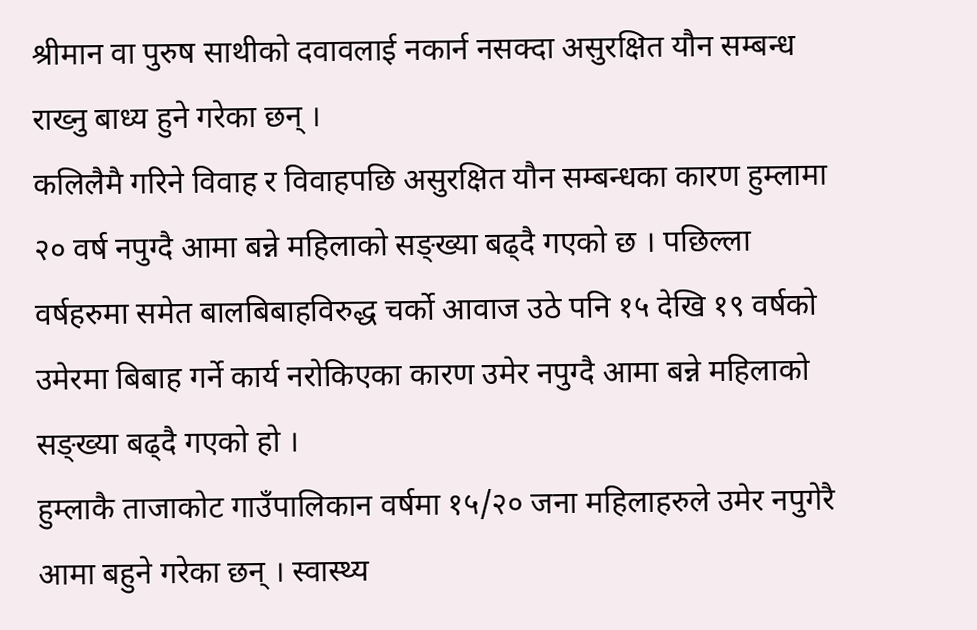श्रीमान वा पुरुष साथीको दवावलाई नकार्न नसक्दा असुरक्षित यौन सम्बन्ध राख्नु बाध्य हुने गरेका छन् ।
कलिलैमै गरिने विवाह र विवाहपछि असुरक्षित यौन सम्बन्धका कारण हुम्लामा २० वर्ष नपुग्दै आमा बन्ने महिलाको सङ्ख्या बढ्दै गएको छ । पछिल्ला वर्षहरुमा समेत बालबिबाहविरुद्ध चर्को आवाज उठे पनि १५ देखि १९ वर्षको उमेरमा बिबाह गर्ने कार्य नरोकिएका कारण उमेर नपुग्दै आमा बन्ने महिलाको सङ्ख्या बढ्दै गएको हो ।
हुम्लाकै ताजाकोट गाउँपालिकान वर्षमा १५/२० जना महिलाहरुले उमेर नपुगेरै आमा बहुने गरेका छन् । स्वास्थ्य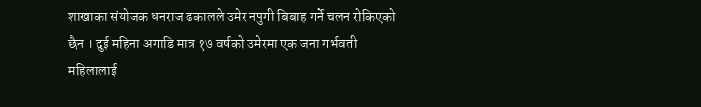शाखाका संयोजक धनराज ढकालले उमेर नपुगी बिबाह गर्ने चलन रोकिएको छैन । दुई महिना अगाडि मात्र १७ वर्षको उमेरमा एक जना गर्भवती महिलालाई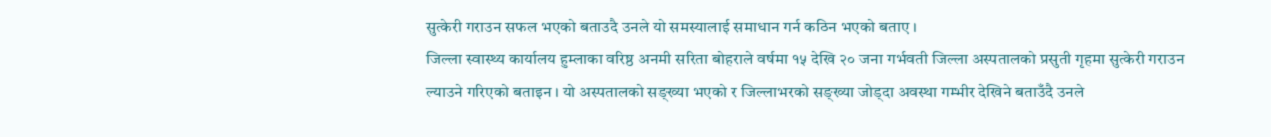सुत्केरी गराउन सफल भएको बताउदै उनले यो समस्यालाई समाधान गर्न कठिन भएको बताए ।
जिल्ला स्वास्थ्य कार्यालय हुम्लाका वरिष्ठ अनमी सरिता बोहराले वर्षमा १५ देखि २० जना गर्भवती जिल्ला अस्पतालको प्रसुती गृहमा सुत्केरी गराउन ल्याउने गरिएको बताइन । यो अस्पतालको सङ्ख्या भएको र जिल्लाभरको सङ्ख्या जोड्दा अवस्था गम्भीर देखिने बताउँदै उनले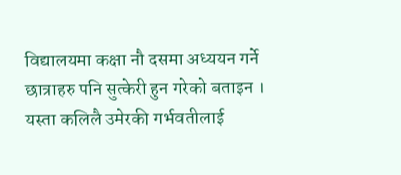विद्यालयमा कक्षा नौ दसमा अध्ययन गर्ने छात्राहरु पनि सुत्केरी हुन गरेको बताइन ।
यस्ता कलिलै उमेरकी गर्भवतीलाई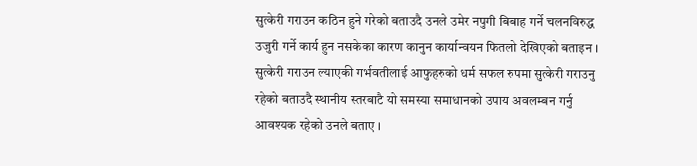सुत्केरी गराउन कठिन हुने गरेको बताउदै उनले उमेर नपुगी बिबाह गर्ने चलनविरुद्ध उजुरी गर्ने कार्य हुन नसकेका कारण कानुन कार्यान्वयन फितलो देखिएको बताइन । सुत्केरी गराउन ल्याएकी गर्भवतीलाई आफुहरुको धर्म सफल रुपमा सुत्केरी गराउनु रहेको बताउदै स्थानीय स्तरबाटै यो समस्या समाधानको उपाय अवलम्बन गर्नु आवश्यक रहेको उनले बताए ।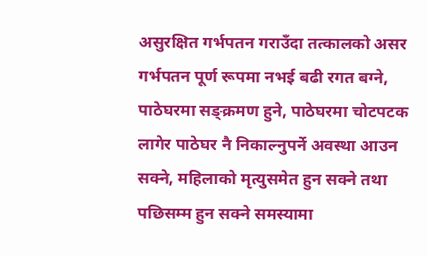असुरक्षित गर्भपतन गराउँदा तत्कालको असर गर्भपतन पूर्ण रूपमा नभई बढी रगत बग्ने, पाठेघरमा सङ्क्रमण हुने, पाठेघरमा चोटपटक लागेर पाठेघर नै निकाल्नुपर्ने अवस्था आउन सक्ने, महिलाको मृत्युसमेत हुन सक्ने तथा पछिसम्म हुन सक्ने समस्यामा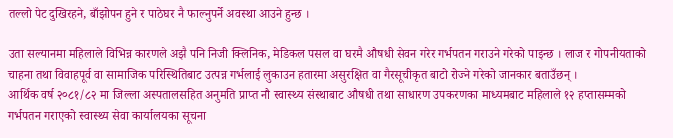तल्लो पेट दुखिरहने, बाँझोपन हुने र पाठेघर नै फाल्नुपर्ने अवस्था आउने हुन्छ ।

उता सल्यानमा महिलाले विभिन्न कारणले अझै पनि निजी क्लिनिक, मेडिकल पसल वा घरमै औषधी सेवन गरेर गर्भपतन गराउने गरेको पाइन्छ । लाज र गोपनीयताको चाहना तथा विवाहपूर्व वा सामाजिक परिस्थितिबाट उत्पन्न गर्भलाई लुकाउन हतारमा असुरक्षित वा गैरसूचीकृत बाटो रोज्ने गरेको जानकार बताउँछन् ।
आर्थिक वर्ष २०८१/८२ मा जिल्ला अस्पतालसहित अनुमति प्राप्त नौ स्वास्थ्य संस्थाबाट औषधी तथा साधारण उपकरणका माध्यमबाट महिलाले १२ हप्तासम्मको गर्भपतन गराएको स्वास्थ्य सेवा कार्यालयका सूचना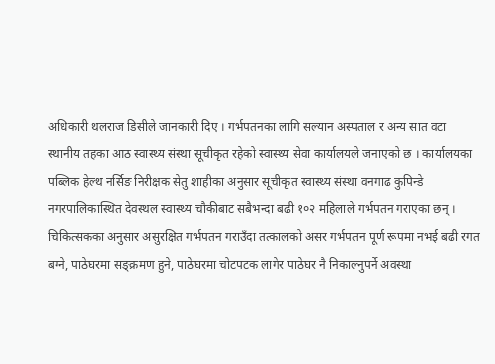अधिकारी थलराज डिसीले जानकारी दिए । गर्भपतनका लागि सल्यान अस्पताल र अन्य सात वटा स्थानीय तहका आठ स्वास्थ्य संस्था सूचीकृत रहेको स्वास्थ्य सेवा कार्यालयले जनाएको छ । कार्यालयका पब्लिक हेल्थ नर्सिङ निरीक्षक सेतु शाहीका अनुसार सूचीकृत स्वास्थ्य संस्था वनगाढ कुपिन्डे नगरपालिकास्थित देवस्थल स्वास्थ्य चौकीबाट सबैभन्दा बढी १०२ महिलाले गर्भपतन गराएका छन् ।
चिकित्सकका अनुसार असुरक्षित गर्भपतन गराउँदा तत्कालको असर गर्भपतन पूर्ण रूपमा नभई बढी रगत बग्ने, पाठेघरमा सङ्क्रमण हुने, पाठेघरमा चोटपटक लागेर पाठेघर नै निकाल्नुपर्ने अवस्था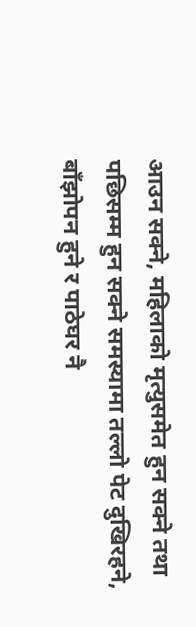आउन सक्ने, महिलाको मृत्युसमेत हुन सक्ने तथा पछिसम्म हुन सक्ने समस्यामा तल्लो पेट दुखिरहने, बाँझोपन हुने र पाठेघर नै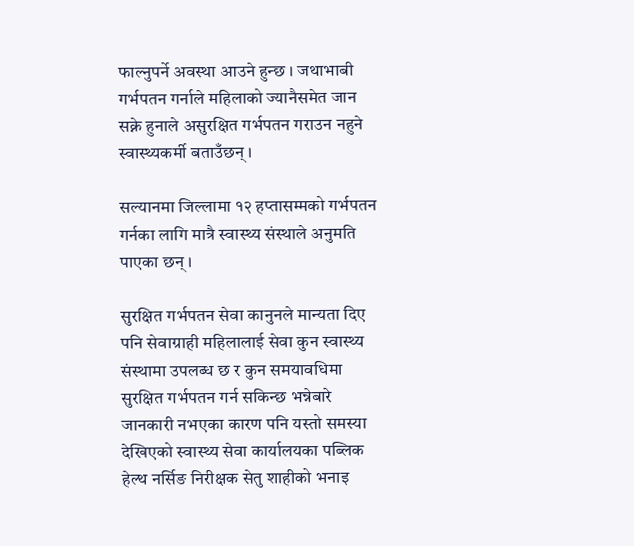फाल्नुपर्ने अवस्था आउने हुन्छ । जथाभाबी गर्भपतन गर्नाले महिलाको ज्यानैसमेत जान सक्ने हुनाले असुरक्षित गर्भपतन गराउन नहुने स्वास्थ्यकर्मी बताउँछन् ।

सल्यानमा जिल्लामा १२ हप्तासम्मको गर्भपतन गर्नका लागि मात्रै स्वास्थ्य संस्थाले अनुमति पाएका छन् ।

सुरक्षित गर्भपतन सेवा कानुनले मान्यता दिए पनि सेवाग्राही महिलालाई सेवा कुन स्वास्थ्य संस्थामा उपलब्ध छ र कुन समयावधिमा सुरक्षित गर्भपतन गर्न सकिन्छ भन्नेबारे जानकारी नभएका कारण पनि यस्तो समस्या देखिएको स्वास्थ्य सेवा कार्यालयका पब्लिक हेल्थ नर्सिङ निरीक्षक सेतु शाहीको भनाइ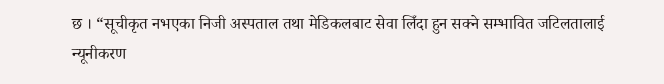छ । “सूचीकृत नभएका निजी अस्पताल तथा मेडिकलबाट सेवा लिँदा हुन सक्ने सम्भावित जटिलतालाई न्यूनीकरण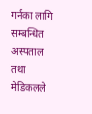गर्नका लागि सम्बन्धित अस्पताल तथा मेडिकलले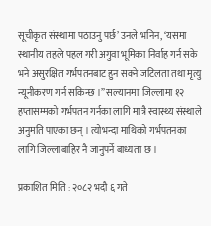सूचीकृत संस्थामा पठाउनु पर्छ’ उनले भनिन, ‘यसमा स्थानीय तहले पहल गरी अगुवा भूमिका निर्वाह गर्न सके भने असुरक्षित गर्भपतनबाट हुन सक्ने जटिलता तथा मृत्यु न्यूनीकरण गर्न सकिन्छ ।” सल्यानमा जिल्लामा १२ हप्तासम्मको गर्भपतन गर्नका लागि मात्रै स्वास्थ्य संस्थाले अनुमति पाएका छन् । त्योभन्दा माथिको गर्भपतनका लागि जिल्लाबाहिर नै जानुपर्ने बाध्यता छ ।

प्रकाशित मिति : २०८२ भदौ ६ गते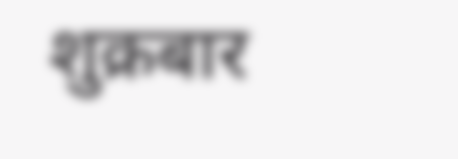शुक्रबार